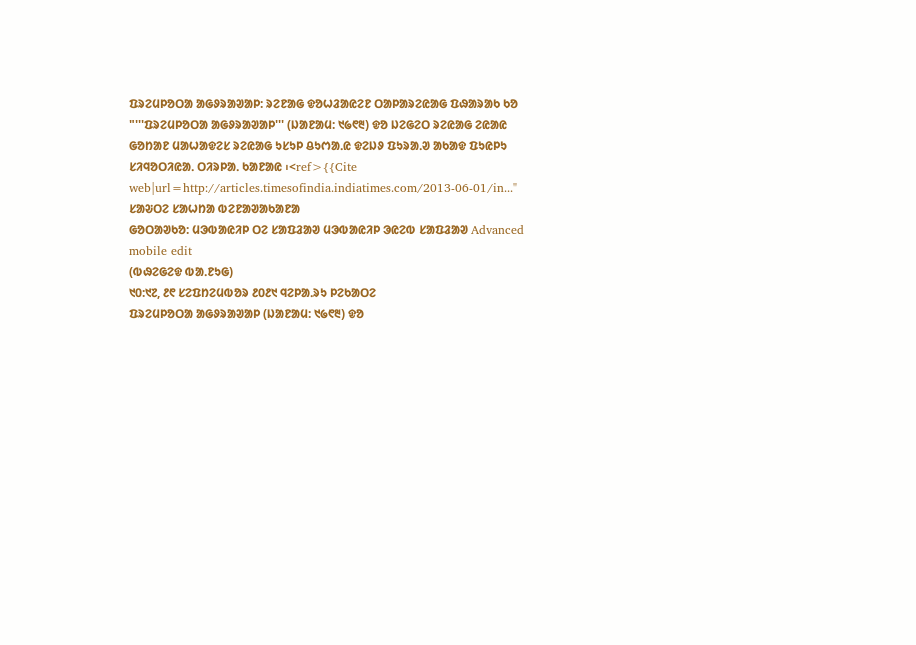ᱯᱨᱮᱢᱞᱚᱛᱟ ᱟᱜᱽᱨᱟᱣᱟᱞ: ᱨᱮᱱᱟᱜ ᱫᱚᱦᱲᱟᱭᱮᱱ ᱛᱟᱞᱟᱨᱮᱭᱟᱜ ᱯᱷᱟᱨᱟᱠ ᱠᱚ
"'''ᱯᱨᱮᱢᱞᱚᱛᱟ ᱟᱜᱽᱨᱟᱣᱟᱞ''' (ᱡᱟᱱᱟᱢ: ᱑᱙᱖᱓) ᱫᱚ ᱡᱮᱜᱮᱛ ᱨᱮᱭᱟᱜ ᱮᱭᱟᱭ ᱜᱚᱴᱟᱱ ᱢᱟᱦᱟᱫᱮᱥ ᱨᱮᱭᱟᱜ ᱩᱥᱩᱞ ᱪᱩᱬᱟᱹᱭ ᱫᱮᱡᱽ ᱯᱩᱨᱟᱹᱣ ᱟᱠᱟᱫ ᱯᱩᱭᱞᱩ ᱥᱤᱧᱚᱛᱤᱭᱟᱹ ᱛᱤᱨᱞᱟᱹ ᱠᱟᱱᱟᱭ ᱾<ref>{{Cite web|url=http://articles.timesofindia.indiatimes.com/2013-06-01/in..." ᱥᱟᱶᱛᱮ ᱥᱟᱦᱴᱟ ᱵᱮᱱᱟᱣᱟᱠᱟᱱᱟ
ᱜᱚᱛᱟᱣᱠᱚ: ᱢᱳᱵᱟᱭᱤᱞ ᱛᱮ ᱥᱟᱯᱲᱟᱣ ᱢᱳᱵᱟᱭᱤᱞ ᱳᱭᱮᱵ ᱥᱟᱯᱲᱟᱣ Advanced mobile edit
(ᱵᱷᱮᱜᱮᱫ ᱵᱟᱹᱱᱩᱜ)
᱑᱐:᱑᱗, ᱒᱖ ᱥᱮᱯᱴᱮᱢᱵᱚᱨ ᱒᱐᱒᱑ ᱧᱮᱞᱟᱹᱨᱩ ᱞᱮᱠᱟᱛᱮ
ᱯᱨᱮᱢᱞᱚᱛᱟ ᱟᱜᱽᱨᱟᱣᱟᱞ (ᱡᱟᱱᱟᱢ: ᱑᱙᱖᱓) ᱫᱚ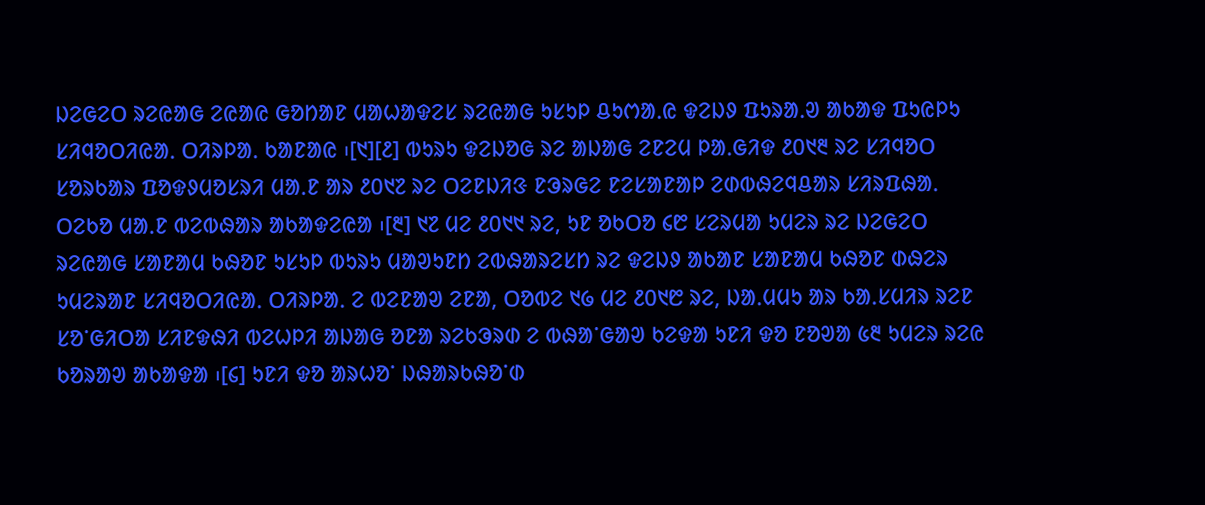ᱡᱮᱜᱮᱛ ᱨᱮᱭᱟᱜ ᱮᱭᱟᱭ ᱜᱚᱴᱟᱱ ᱢᱟᱦᱟᱫᱮᱥ ᱨᱮᱭᱟᱜ ᱩᱥᱩᱞ ᱪᱩᱬᱟᱹᱭ ᱫᱮᱡᱽ ᱯᱩᱨᱟᱹᱣ ᱟᱠᱟᱫ ᱯᱩᱭᱞᱩ ᱥᱤᱧᱚᱛᱤᱭᱟᱹ ᱛᱤᱨᱞᱟᱹ ᱠᱟᱱᱟᱭ ᱾[᱑][᱒] ᱵᱩᱨᱩ ᱫᱮᱡᱚᱜ ᱨᱮ ᱟᱡᱟᱜ ᱮᱱᱮᱢ ᱞᱟᱹᱜᱤᱫ ᱒᱐᱑᱓ ᱨᱮ ᱥᱤᱧᱚᱛ ᱥᱚᱨᱠᱟᱨ ᱯᱚᱫᱽᱢᱚᱥᱨᱤ ᱢᱟᱹᱱ ᱟᱨ ᱒᱐᱑᱗ ᱨᱮ ᱛᱮᱱᱡᱤᱝ ᱱᱳᱨᱜᱮ ᱱᱮᱥᱟᱱᱟᱞ ᱮᱰᱵᱷᱮᱧᱪᱟᱨ ᱥᱤᱨᱯᱷᱟᱹ ᱛᱮᱠᱚ ᱢᱟᱹᱱ ᱵᱮᱵᱷᱟᱨ ᱟᱠᱟᱫᱮᱭᱟ ᱾[᱓] ᱑᱗ ᱢᱮ ᱒᱐᱑᱑ ᱨᱮ, ᱩᱱ ᱚᱠᱛᱚ ᱔᱘ ᱥᱮᱨᱢᱟ ᱩᱢᱮᱨ ᱨᱮ ᱡᱮᱜᱮᱛ ᱨᱮᱭᱟᱜ ᱥᱟᱱᱟᱢ ᱠᱷᱚᱱ ᱩᱥᱩᱞ ᱵᱩᱨᱩ ᱢᱟᱣᱩᱱᱴ ᱮᱵᱷᱟᱨᱮᱥᱴ ᱨᱮ ᱫᱮᱡᱽ ᱟᱠᱟᱱ ᱥᱟᱱᱟᱢ ᱠᱷᱚᱱ ᱰᱷᱮᱨ ᱩᱢᱮᱨᱟᱱ ᱥᱤᱧᱚᱛᱤᱭᱟᱹ ᱛᱤᱨᱞᱟᱹ ᱮ ᱵᱮᱱᱟᱣ ᱮᱱᱟ, ᱛᱚᱵᱮ ᱑᱙ ᱢᱮ ᱒᱐᱑᱘ ᱨᱮ, ᱡᱟᱹᱢᱢᱩ ᱟᱨ ᱠᱟᱹᱥᱢᱤᱨ ᱨᱮᱱ ᱥᱚᱸᱜᱤᱛᱟ ᱥᱤᱱᱫᱷᱤ ᱵᱮᱦᱞᱤ ᱟᱡᱟᱜ ᱚᱱᱟ ᱨᱮᱠᱳᱨᱰ ᱮ ᱵᱷᱟᱸᱜᱟᱣ ᱠᱮᱫᱟ ᱩᱱᱤ ᱫᱚ ᱱᱚᱣᱟ ᱕᱓ ᱩᱢᱮᱨ ᱨᱮᱭ ᱠᱚᱨᱟᱣ ᱟᱠᱟᱫᱟ ᱾[᱔] ᱩᱱᱤ ᱫᱚ ᱟᱨᱦᱚᱸ ᱡᱷᱟᱨᱠᱷᱚᱸᱰ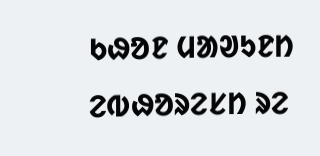ᱠᱷᱚᱱ ᱢᱟᱣᱩᱱᱴ ᱮᱵᱷᱚᱨᱮᱥᱴ ᱨᱮ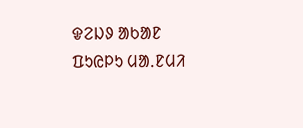ᱫᱮᱡᱽ ᱟᱠᱟᱱ ᱯᱩᱭᱞᱩ ᱢᱟᱹᱱᱢᱤ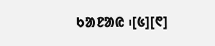ᱠᱟᱱᱟᱭ ᱾[᱕][᱖]